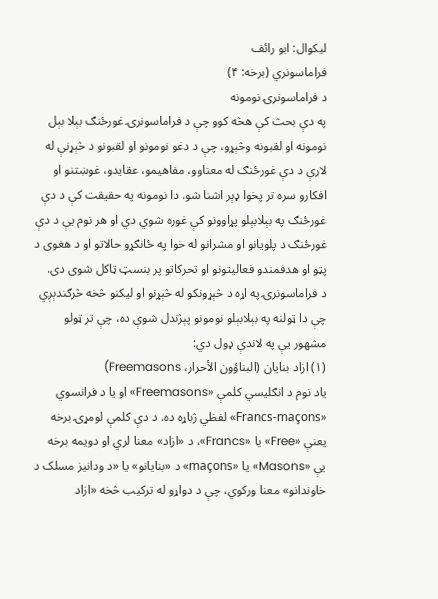لیکوال: ابو رائف
فراماسونري (برخه: ۴)
د فراماسونرۍ نومونه
په دې بحث کې هڅه کوو چې د فراماسونرۍ غورځنګ بېلا بېل نومونه او لقبونه وڅېړو، چې د دغو نومونو او لقبونو د څېړنې له لارې د دې غورځنګ له معناوو، مفاهيمو، عقایدو، غوښتنو او افکارو سره تر پخوا ډېر اشنا شو. دا نومونه په حقیقت کې د دې غورځنګ په بېلابېلو پړاوونو کې غوره شوي دي او هر نوم یې د دې غورځنګ د پلویانو او مشرانو له خوا په ځانګړو حالاتو او د هغوی د پټو او هدفمندو فعالیتونو او تحرکاتو پر بنسټ ټاکل شوی دی.
د فراماسونرۍ په اړه د څېړونکو له څېړنو او لیکنو څخه څرګندېږي چې دا ټولنه په بېلابېلو نومونو پېژندل شوې ده، چې تر ټولو مشهور يې په لاندې ډول دي:
(۱) ازاد بنایان (البناؤون الأحرار، Freemasons)
یاد نوم د انګلیسي کلمې «Freemasons» او یا د فرانسوي «Francs-maçons» لفظي ژباړه ده. د دې کلمې لومړۍ برخه یعنې «Free» یا «Francs»، د «ازاد» معنا لري او دویمه برخه یې «Masons» یا «maçons» د «بنایانو» یا «د ودانیز مسلک د خاوندانو» معنا ورکوي، چې د دواړو له ترکیب څخه «ازاد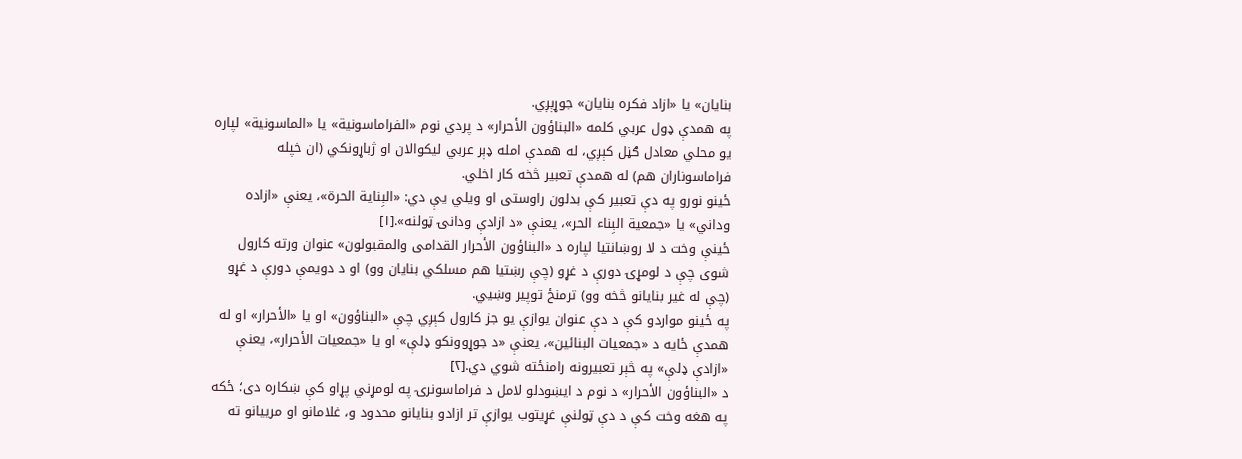بنایان» یا «ازاد فکره بنایان» جوړېږي.
په همدې ډول عربي کلمه «البناؤون الأحرار» د پردي نوم «الفراماسونية» یا «الماسونية» لپاره یو محلي معادل ګڼل کېږي، له همدې امله ډېر عربي لیکوالان او ژباړونکي (ان خپله فراماسوناران هم) له همدې تعبیر څخه کار اخلي.
ځینو نورو په دې تعبیر کې بدلون راوستی او ویلي یې دي: «البِناية الحرة»، یعنې «ازاده وداني» یا «جمعية البِناء الحر»، یعنې «د ازادې ودانۍ ټولنه».[۱]
ځینې وخت د لا روښانتیا لپاره د «البناؤون الأحرار القدامى والمقبولون» عنوان ورته کارول شوی چې د لومړۍ دورې د غړو (چې رښتیا هم مسلکي بنایان وو) او د دویمې دورې د غړو (چې له غیر بنایانو څخه وو) ترمنځ توپیر وښيي.
په ځینو مواردو کې د دې عنوان یوازې یو جز کارول کېږي چې «البناؤون» او یا «الأحرار» او له همدې ځایه د «جمعيات البنائين»، یعنې «د جوړوونکو ډلې» او یا «جمعيات الأحرار»، یعنې «ازادې ډلې» په څېر تعبیرونه رامنځته شوي دي.[۲]
د «البناؤون الأحرار» د نوم د ایښودلو لامل د فراماسونرۍ په لومړني پړاو کې ښکاره دی؛ ځکه په هغه وخت کې د دې ټولنې غړیتوب یوازې تر ازادو بنایانو محدود و، غلامانو او مريیانو ته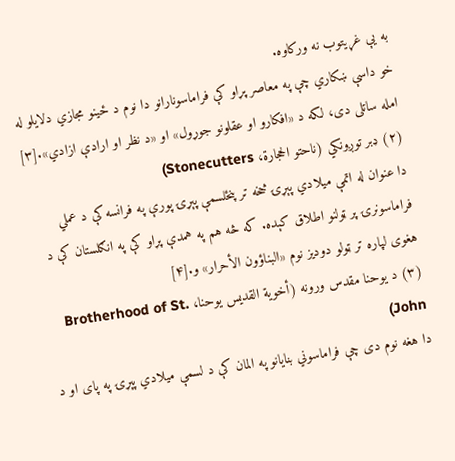به یې غړیتوب نه ورکاوه.
خو داسې ښکاري چې په معاصر پړاو کې فراماسونارانو دا نوم د ځینو مجازي دلايلو له امله ساتلی دی، لکه د «افکارو او عقلونو جوړول» او «د نظر او ارادې ازادي».[۳]
(۲) ډبر توږونکي (ناحتو الحجارة، Stonecutters)
دا عنوان له اتمې میلادي پېړۍ څخه تر پنځلسمې پېړۍ پورې په فرانسه کې د عملي فراماسونرۍ پر ټولنو اطلاق کېده. که څه هم په همدې پړاو کې په انګلستان کې د هغوی لپاره تر ټولو دودیز نوم «البناؤون الأحرار» و.[۴]
(۳) د یوحنا مقدس ورونه (أخوية القديس يوحنا، Brotherhood of St. John)
دا هغه نوم دی چې فراماسوني بنایانو په المان کې د لسمې میلادي پېړۍ په پای او د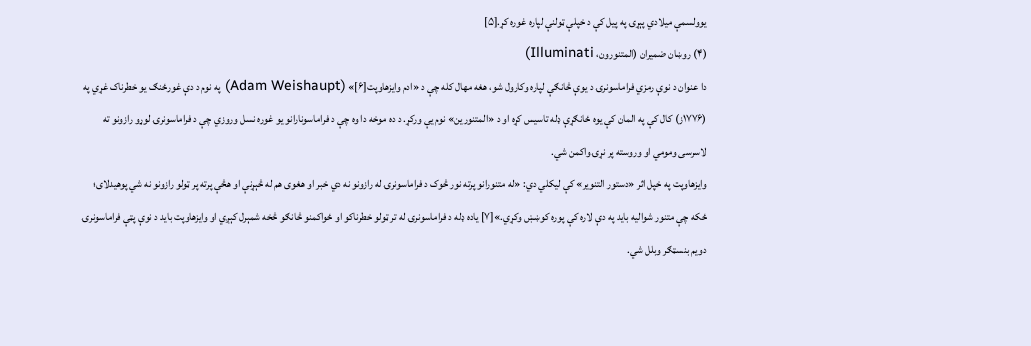یوولسمې ميلادي پېړۍ په پیل کې د خپلې ټولنې لپاره غوره کړ.[۵]
(۴) روښان ضمیران (المتنورون، Illuminati)
دا عنوان د نوې رمزي فراماسونرۍ د یوې څانګې لپاره وکارول شو، هغه مهال کله چې د «ادم وایزهاوپت[۶]» (Adam Weishaupt) په نوم د دې غورځنګ یو خطرناک غړي په (۱۷۷۶ز) کال کې په المان کې یوه ځانګړې ډله تاسیس کړه او د «المتنورين» نوم یې ورکړ. د ده موخه دا وه چې د فراماسونارانو یو غوره نسل وروزي چې د فراماسونرۍ لوړو رازونو ته لاسرسی ومومي او وروسته پر نړۍ واکمن شي.
وایزهاوپت په خپل اثر «دستور التنوير» کې لیکلي دي: «له متنورانو پرته نور څوک د فراماسونرۍ له رازونو نه دي خبر او هغوی هم له څېړنې او هڅې پرته پر ټولو رازونو نه شي پوهیدلای؛ ځکه چې متنور شوالیه باید په دې لاره کې پوره کوښښ وکړي.»[۷] یاده ډله د فراماسونرۍ له تر ټولو خطرناکو او ځواکمنو څانګو څخه شمېرل کېږي او وایزهاوپت باید د نوې پټې فراماسونرۍ دویم بنسټګر وبلل شي.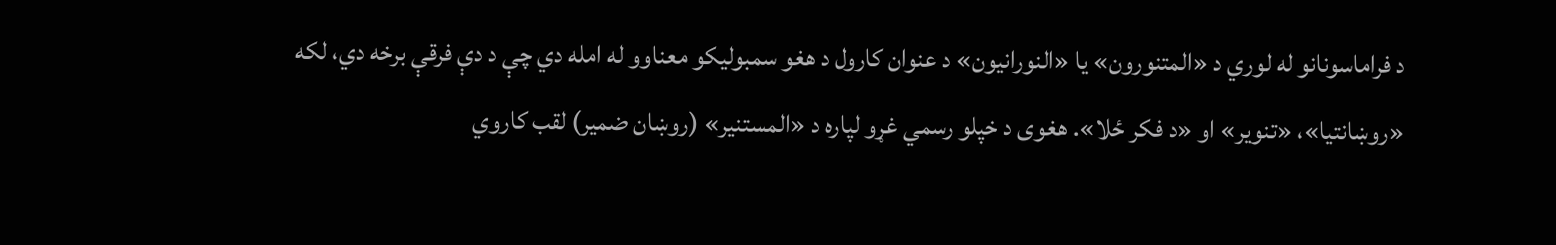د فراماسونانو له لوري د «المتنورون» یا «النورانيون» د عنوان کارول د هغو سمبولیکو معناوو له امله دي چې د دې فرقې برخه دي، لکه «روښانتیا»، «تنویر» او «د فکر ځلا». هغوی د خپلو رسمي غړو لپاره د «المستنير» (روښان ضمیر) لقب کاروي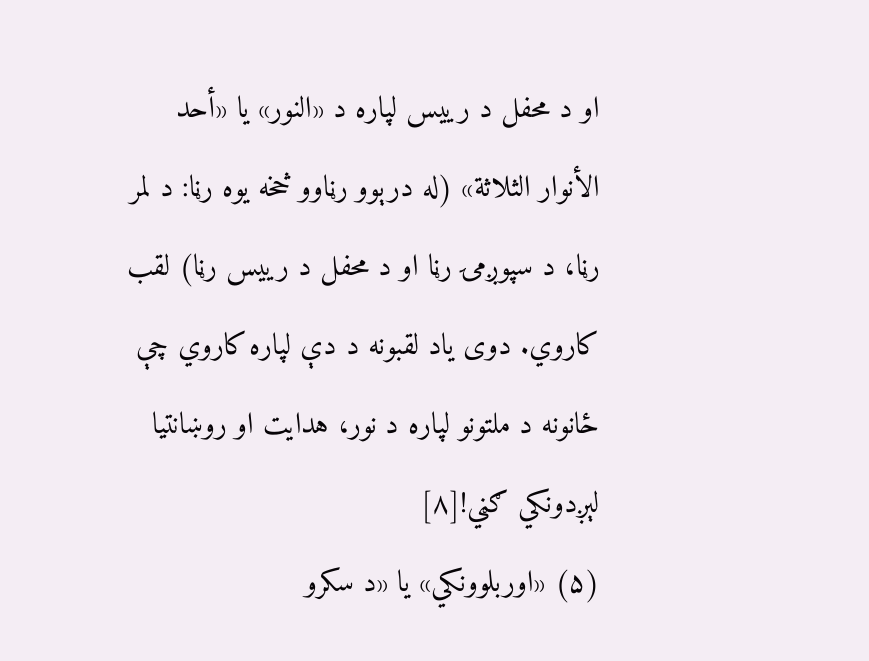او د محفل د ريیس لپاره د «النور» یا «أحد الأنوار الثلاثة» (له درېوو رڼاوو څخه یوه رڼا: د لمر رڼا، د سپوږمۍ رڼا او د محفل د ريیس رڼا) لقب کاروي. دوی یاد لقبونه د دې لپاره کاروي چې ځانونه د ملتونو لپاره د نور، هدایت او روښانتیا لېږدونکي ګڼي![۸]
(۵) «اوربلوونکي» یا «د سکرو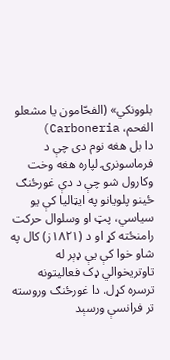بلوونکي» (الفحّامون یا مشعلو الفحم، Carboneria)
دا بل هغه نوم دی چې د فرماسونرۍ لپاره هغه وخت وکارول شو چې د دې غورځنګ ځینو پلویانو په ایټالیا کې یو سیاسي، پټ او وسلوال حرکت رامنځته کړ او د (۱۸۲۱ز) کال په شاو خوا کې یې ډېر له تاوتريخوالي ډک فعالیتونه ترسره کړل. دا غورځنګ وروسته تر فرانسې ورسېد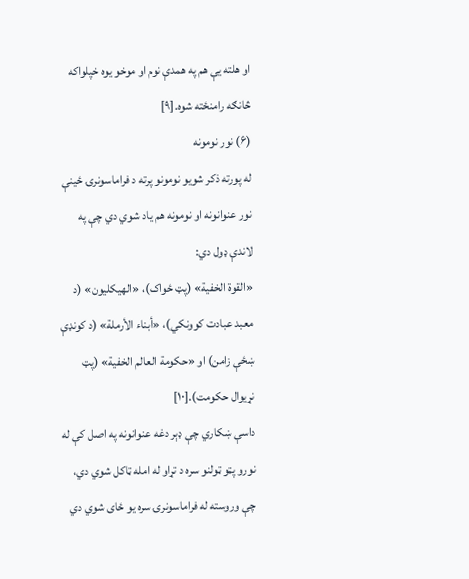او هلته يې هم په همدې نوم او موخو یوه خپلواکه څانګه رامنځته شوه.[۹]
(۶) نور نومونه
له پورته ذکر شويو نومونو پرته د فراماسونرۍ ځينې نور عنوانونه او نومونه هم ياد شوي دي چې په لاندې ډول دي:
«القوة الخفية» (پټ ځواک)، «الهيكليون» (د معبد عبادت کوونکي)، «أبناء الأرملة» (د کونډې ښځې زامن) او «حكومة العالم الخفية» (پټ نړیوال حکومت).[۱۰]
داسې ښکاري چې ډېر دغه عنوانونه په اصل کې له نورو پټو ټولنو سره د تړاو له امله ټاکل شوي دي، چې وروسته له فراماسونرۍ سره یو ځای شوي دي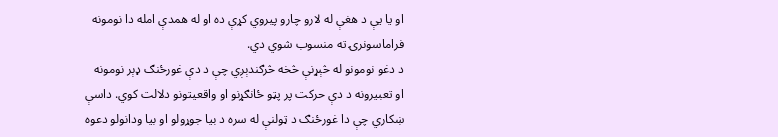او یا یې د هغې له لارو چارو پیروي کړې ده او له همدې امله دا نومونه فراماسونرۍ ته منسوب شوي دي.
د دغو نومونو له څېړنې څخه څرګندېږي چې د دې غورځنګ ډېر نومونه او تعبیرونه د دې حرکت پر پټو ځانګړنو او واقعیتونو دلالت کوي. داسې ښکاري چې دا غورځنګ د ټولنې له سره د بیا جوړولو او بیا ودانولو دعوه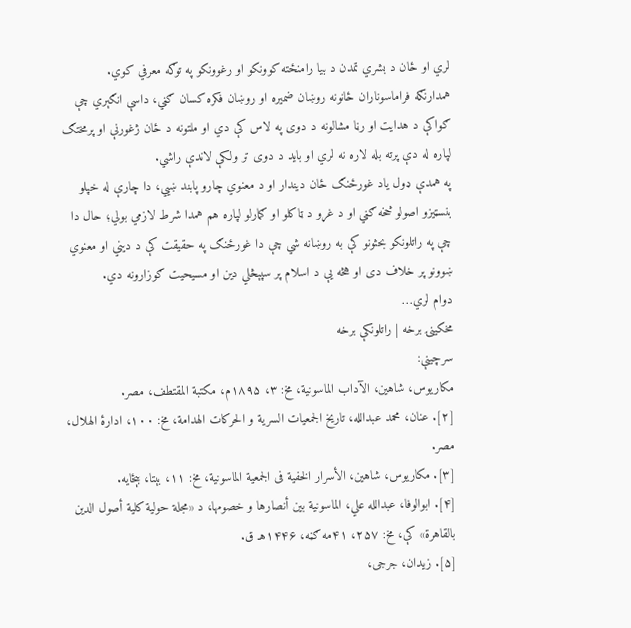لري او ځان د بشري تمدن د بیا رامنځته کوونکو او رغوونکو په توګه معرفي کوي.
همدارنګه فراماسوناران ځانونه روښان ضمیره او روښان فکره کسان ګڼي، داسې انګېري چې ګواکې د هدایت او رڼا مشالونه د دوی په لاس کې دي او ملتونه د ځان ژغورنې او پرمختګ لپاره له دې پرته بله لاره نه لري او باید د دوی تر ولکې لاندې راشي.
په همدې ډول یاد غورځنګ ځان دیندار او د معنوي چارو پابند ښيي، دا چارې له خپلو بنسټیزو اصولو څخه ګڼي او د غړو د ټاکلو او ګمارلو لپاره هم همدا شرط لازمي بولي؛ حال دا چې په راتلونکو بحثونو کې به روښانه شي چې دا غورځنګ په حقیقت کې د دیني او معنوي ښوونو پر خلاف دی او هڅه یې د اسلام پر سپېڅلي دین او مسیحیت ګوزارونه دي.
دوام لري…
مخکینۍ برخه | راتلونکې برخه
سرچینې:
مکاریوس، شاهین، الآداب الماسونیة، مخ: ۳، ۱۸۹۵م، مکتبة المقتطف، مصر.
[۲]. عنان، محمد عبدالله، تاریخ الجمعیات السریة و الحرکات الهدامة، مخ: ۱۰۰، ادارۀ الهلال، مصر.
[۳]. مکاریوس، شاهین، الأسرار الخفیة فی الجمعیة الماسونیة، مخ: ۱۱، بېتا، بېځایه.
[۴]. ابوالوفا، عبدالله علي، الماسونیة بین أنصارها و خصومها، د «مجلة حولیة کلیة أصول الدین بالقاهرة» کې، مخ: ۲۵۷، ۴۱مه ګڼه، ۱۴۴۶هـ ق.
[۵]. زیدان، جرجی،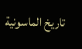تاریخ الماسونیة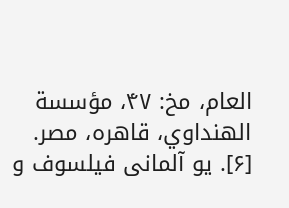العام، مخ: ۴۷، مؤسسة الهنداوي، قاهره، مصر.
[۶]. یو آلمانی فیلسوف و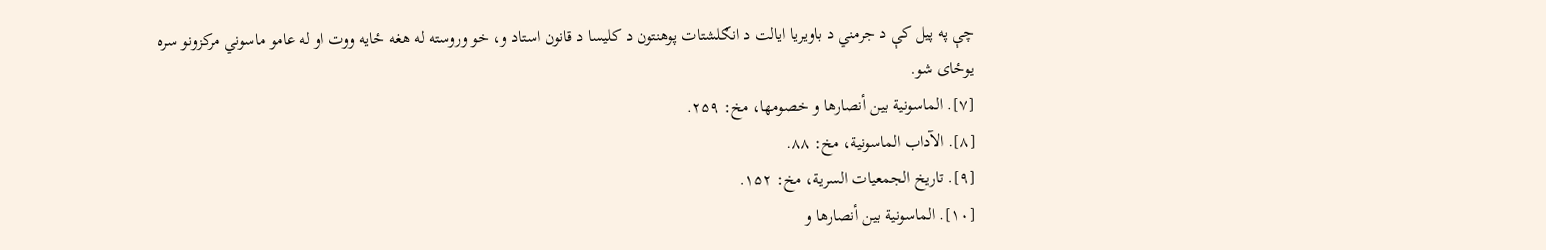چې په پیل کې د جرمني د باویریا ایالت د انګلشتات پوهنتون د کلیسا د قانون استاد و، خو وروسته له هغه ځایه ووت او له عامو ماسوني مرکزونو سره یوځای شو.
[۷]. الماسونیة بین أنصارها و خصومها، مخ: ۲۵۹.
[۸]. الآداب الماسونیة، مخ: ۸۸.
[۹]. تاریخ الجمعیات السریة، مخ: ۱۵۲.
[۱۰]. الماسونیة بین أنصارها و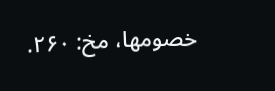خصومها، مخ: ۲۶۰.